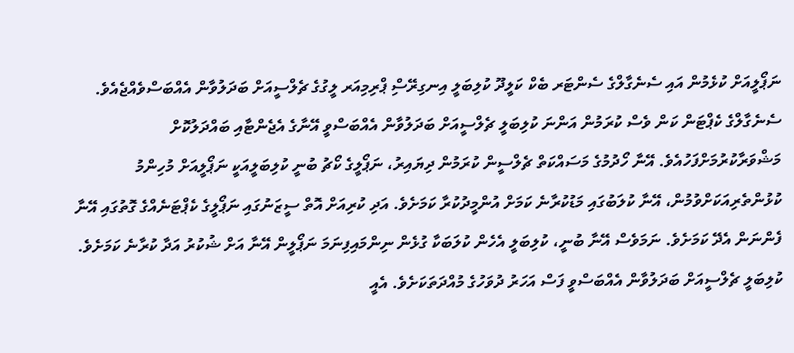ނަޕޯލީއަށް ކުޅެމުން އައި ސެނެގާލްގެ ސެންޓަރ ބެކް ކަލީދޫ ކުލިބަލީ އިނގިރޭސްި ޕްރިމިއަރ ލީގުގެ ޗެލްސީއަށް ބަދަލުވާން އެއްބަސްވެއްޖެއެވެ.
ސެނެގާލްގެ ކެޕްޓަން ކަން ވެސް ކުރަމުން އަންނަ ކުލިބަލީ ޗެލްސީއަށް ބަދަލުވާން އެއްބަސްވީ އޭނާގެ އެޖެންޓާއި ބައްދަލުކޮށް މަޝްވަރާކުރުމަށްފަހުއެވެ. އޭނާ ހޯދުމުގެ މަސައްކަތް ޗެލްސީން ކުރަމުން ދިޔައިރު، ނަޕޯލީގެ ކޯޗު ބުނީ ކުލިބަލީއަކީ ނަޕޯލީއަށް މުހިންމު ކުޅުންތެރިއަކަށްވުމުން، އޭނާ ކުލަބުގައި މަޑުކުރާނެ ކަމަށް އުންމީދުކުރާ ކަމަށެވެ. އަދި ކުރިއަށް އޮތް ސީޒަނުގައި ނަޕޯލީގެ ކެޕްޓަނެއްގެ ގޮތުގައި އޭނާ ފެންނަން އެދޭ ކަމަށެވެ. ނަމަވެސް އޭނާ ބުނީ، ކުލިބަލީ އެހެން ކުލަބަކާ ގުޅެން ނިންމައިފިނަމަ ނަޕޯލީން އޭނާ އަށް ޝުކުރު އަދާ ކުރާނެ ކަމަށެވެ.
ކުލިބަލީ ޗެލްސީއަށް ބަދަލުވާން އެއްބަސްވީ ފަސް އަހަރު ދުވަހުގެ މުއްދަތަކަށެވެ. އެއީ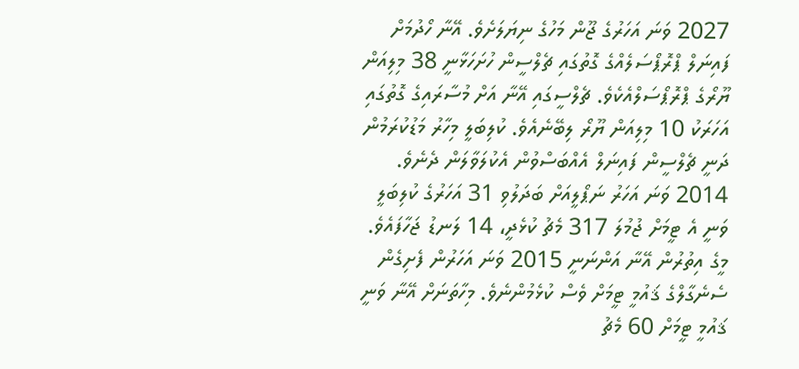2027 ވަނަ އަހަރުގެ ޖޫން މަހުގެ ނިޔަލަށެވެ. އޭނާ ހޯދުމަށް ފައިނަލް ޕްރޮޕޯސަލެއްގެ ގޮތުގައި ޗެލްސީން ހުށަހަޅާނީ 38 މިލިއަން ޔޫރޯގެ ޕްރޮޕޯސަލްއެކެވެ. ޗެލްސީގައި އޭނާ އަށް މުސާރައިގެ ގޮތުގައި އަހަރަކު 10 މިލިއަން ޔޫރޯ ލިބޭނެއެވެ. ކުލިބަލީ މިހާރު މަޑުކުރަމުން ދަނީ ޗެލްސީން ފައިނަލް އެއްބަސްވުން އެކުލަވާލަން ދެނެވެ.
2014 ވަނަ އަހަރު ނަޕޯލީއަށް ބަދަލުވި 31 އަހަރުގެ ކުލިބަލީ ވަނީ އެ ޓީމަށް ޖުމުލަ 317 މެޗު ކުޅެދީ، 14 ލަނޑު ޖަހާފައެވެ. މީގެ އިތުރުން އޭނާ އަންނަނީ 2015 ވަނަ އަހަރުން ފެށިގެން ސެނެގާލްގެ ޤައުމީ ޓީމަށް ވެސް ކުޅެމުންނެވެ. މިހާތަނަށް އޭނާ ވަނީ ޤައުމީ ޓީމަށް 60 މެޗު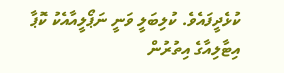ކުޅެދީފައެވެ. ކުލިބަލީ ވަނީ ނަޕޯލީއާއެކު ކޮޕާ އިޓާލިއާގެ އިތުރުން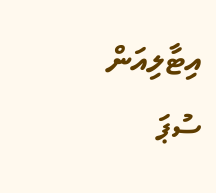އިޓާލިއަން ސުޕަ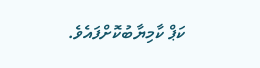ކަޕް ކާމިޔާބުކޮށްފައެވެ.